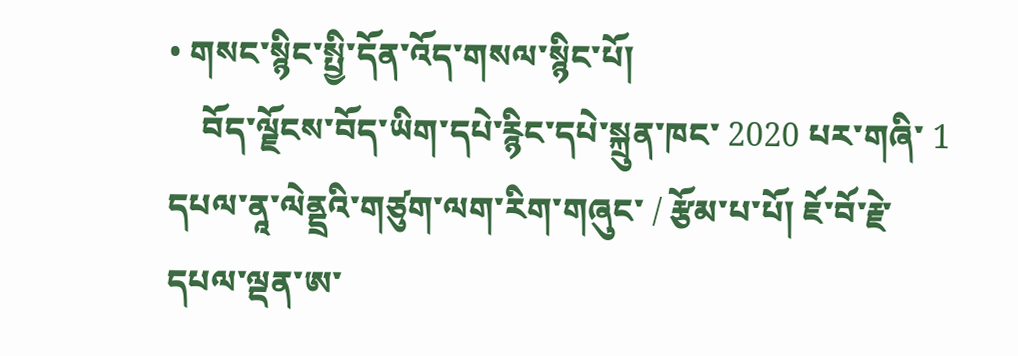• གསང་སྙིང་སྤྱི་དོན་འོད་གསལ་སྙིང་པོ།
    བོད་ལྗོངས་བོད་ཡིག་དཔེ་རྙིང་དཔེ་སྐྲུན་ཁང་ 2020 པར་གཞི་ 1 དཔལ་ནཱ་ལེནྡྲའི་གཙུག་ལག་རིག་གཞུང་ / རྩོམ་པ་པོ། ཇོ་བོ་རྗེ་དཔལ་ལྡན་ཨ་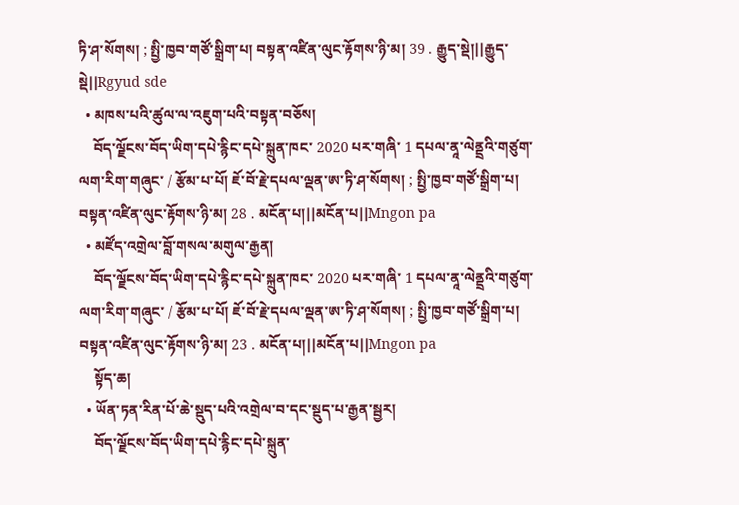ཏི་ཤ་སོགས། ; སྤྱི་ཁྱབ་གཙོ་སྒྲིག་པ། བསྟན་འཛིན་ལུང་རྟོགས་ཉི་མ། 39 . རྒྱུད་སྡེ།||རྒྱུད་སྡེ||Rgyud sde
  • མཁས་པའི་ཚུལ་ལ་འཇུག་པའི་བསྟན་བཅོས།
    བོད་ལྗོངས་བོད་ཡིག་དཔེ་རྙིང་དཔེ་སྐྲུན་ཁང་ 2020 པར་གཞི་ 1 དཔལ་ནཱ་ལེནྡྲའི་གཙུག་ལག་རིག་གཞུང་ / རྩོམ་པ་པོ། ཇོ་བོ་རྗེ་དཔལ་ལྡན་ཨ་ཏི་ཤ་སོགས། ; སྤྱི་ཁྱབ་གཙོ་སྒྲིག་པ། བསྟན་འཛིན་ལུང་རྟོགས་ཉི་མ། 28 . མངོན་པ།||མངོན་པ||Mngon pa
  • མཛོད་འགྲེལ་བློ་གསལ་མགུལ་རྒྱན།
    བོད་ལྗོངས་བོད་ཡིག་དཔེ་རྙིང་དཔེ་སྐྲུན་ཁང་ 2020 པར་གཞི་ 1 དཔལ་ནཱ་ལེནྡྲའི་གཙུག་ལག་རིག་གཞུང་ / རྩོམ་པ་པོ། ཇོ་བོ་རྗེ་དཔལ་ལྡན་ཨ་ཏི་ཤ་སོགས། ; སྤྱི་ཁྱབ་གཙོ་སྒྲིག་པ། བསྟན་འཛིན་ལུང་རྟོགས་ཉི་མ། 23 . མངོན་པ།||མངོན་པ||Mngon pa
    སྟོད་ཆ།
  • ཡོན་ཏན་རིན་པོ་ཆེ་སྡུད་པའི་འགྲེལ་བ་དང་སྡུད་པ་རྒྱན་སྦྱར།
    བོད་ལྗོངས་བོད་ཡིག་དཔེ་རྙིང་དཔེ་སྐྲུན་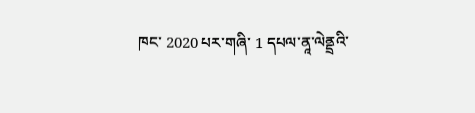ཁང་ 2020 པར་གཞི་ 1 དཔལ་ནཱ་ལེནྡྲའི་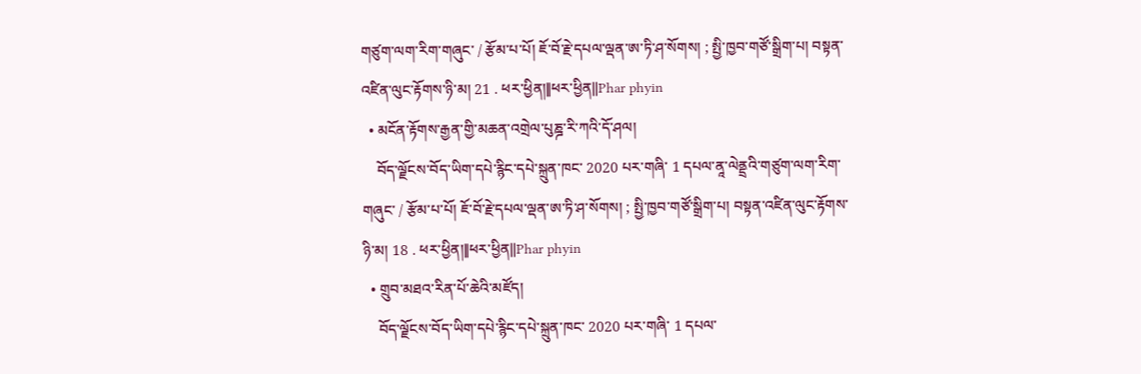གཙུག་ལག་རིག་གཞུང་ / རྩོམ་པ་པོ། ཇོ་བོ་རྗེ་དཔལ་ལྡན་ཨ་ཏི་ཤ་སོགས། ; སྤྱི་ཁྱབ་གཙོ་སྒྲིག་པ། བསྟན་འཛིན་ལུང་རྟོགས་ཉི་མ། 21 . ཕར་ཕྱིན།||ཕར་ཕྱིན||Phar phyin
  • མངོན་རྟོགས་རྒྱན་གྱི་མཆན་འགྲེལ་པུཎྜ་རི་ཀའི་དོ་ཤལ།
    བོད་ལྗོངས་བོད་ཡིག་དཔེ་རྙིང་དཔེ་སྐྲུན་ཁང་ 2020 པར་གཞི་ 1 དཔལ་ནཱ་ལེནྡྲའི་གཙུག་ལག་རིག་གཞུང་ / རྩོམ་པ་པོ། ཇོ་བོ་རྗེ་དཔལ་ལྡན་ཨ་ཏི་ཤ་སོགས། ; སྤྱི་ཁྱབ་གཙོ་སྒྲིག་པ། བསྟན་འཛིན་ལུང་རྟོགས་ཉི་མ། 18 . ཕར་ཕྱིན།||ཕར་ཕྱིན||Phar phyin
  • གྲུབ་མཐའ་རིན་པོ་ཆེའི་མཛོད།
    བོད་ལྗོངས་བོད་ཡིག་དཔེ་རྙིང་དཔེ་སྐྲུན་ཁང་ 2020 པར་གཞི་ 1 དཔལ་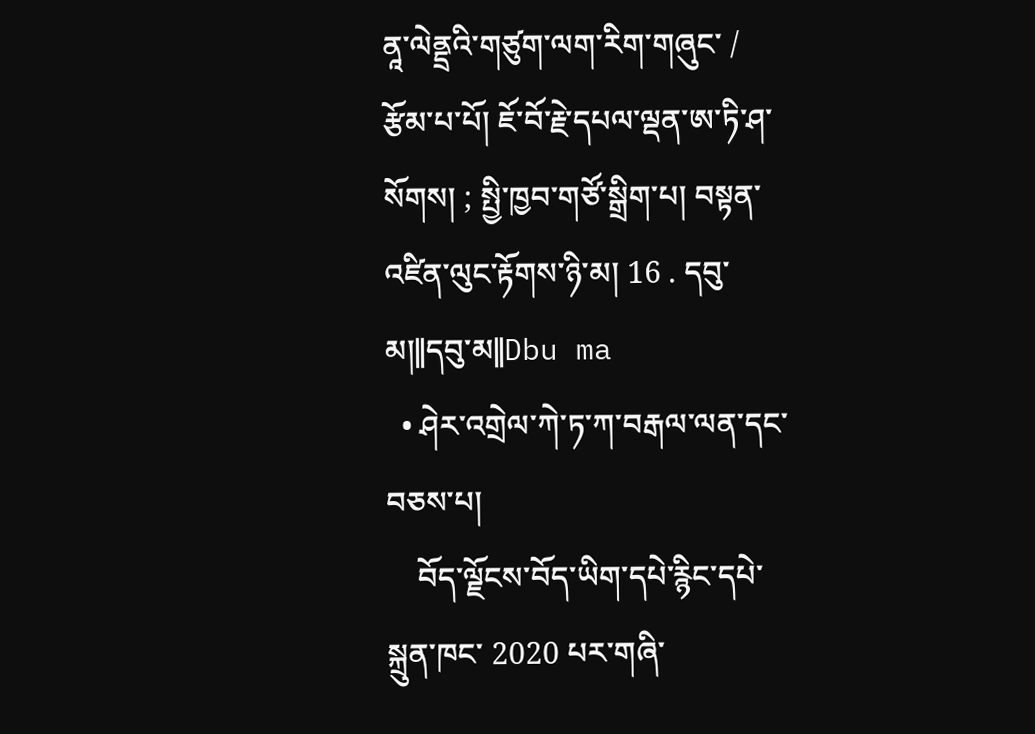ནཱ་ལེནྡྲའི་གཙུག་ལག་རིག་གཞུང་ / རྩོམ་པ་པོ། ཇོ་བོ་རྗེ་དཔལ་ལྡན་ཨ་ཏི་ཤ་སོགས། ; སྤྱི་ཁྱབ་གཙོ་སྒྲིག་པ། བསྟན་འཛིན་ལུང་རྟོགས་ཉི་མ། 16 . དབུ་མ།||དབུ་མ||Dbu ma
  • ཤེར་འགྲེལ་ཀེ་ཏ་ཀ་བརྒལ་ལན་དང་བཅས་པ།
    བོད་ལྗོངས་བོད་ཡིག་དཔེ་རྙིང་དཔེ་སྐྲུན་ཁང་ 2020 པར་གཞི་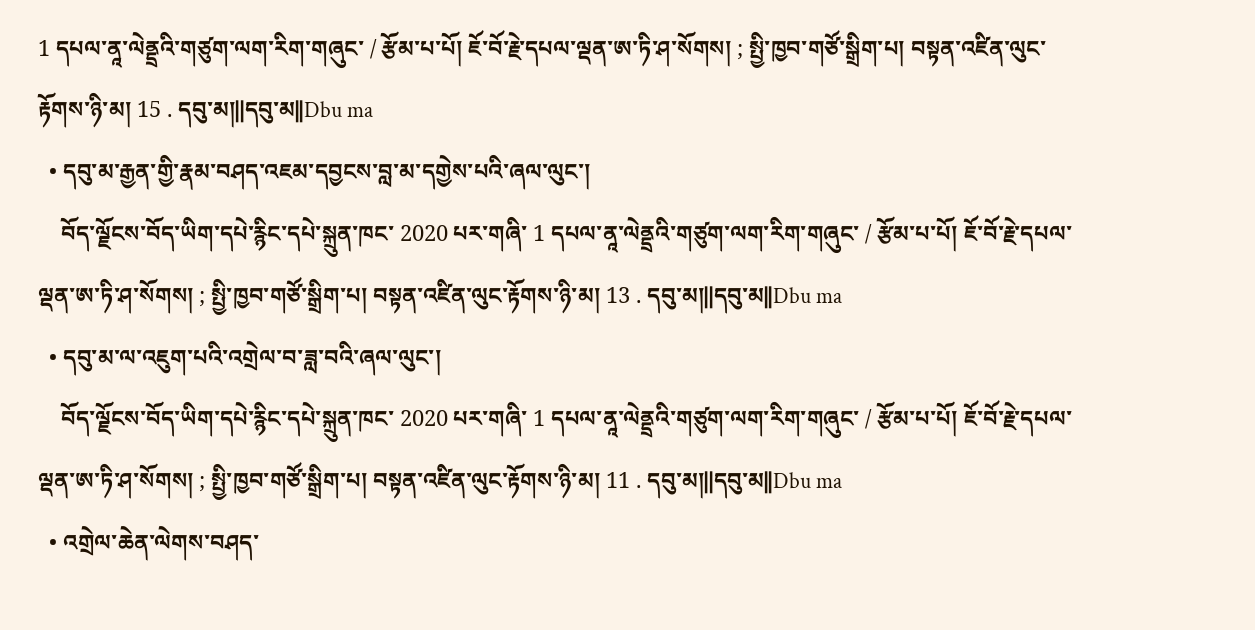1 དཔལ་ནཱ་ལེནྡྲའི་གཙུག་ལག་རིག་གཞུང་ / རྩོམ་པ་པོ། ཇོ་བོ་རྗེ་དཔལ་ལྡན་ཨ་ཏི་ཤ་སོགས། ; སྤྱི་ཁྱབ་གཙོ་སྒྲིག་པ། བསྟན་འཛིན་ལུང་རྟོགས་ཉི་མ། 15 . དབུ་མ།||དབུ་མ||Dbu ma
  • དབུ་མ་རྒྱན་གྱི་རྣམ་བཤད་འཇམ་དབྱངས་བླ་མ་དགྱེས་པའི་ཞལ་ལུང་།
    བོད་ལྗོངས་བོད་ཡིག་དཔེ་རྙིང་དཔེ་སྐྲུན་ཁང་ 2020 པར་གཞི་ 1 དཔལ་ནཱ་ལེནྡྲའི་གཙུག་ལག་རིག་གཞུང་ / རྩོམ་པ་པོ། ཇོ་བོ་རྗེ་དཔལ་ལྡན་ཨ་ཏི་ཤ་སོགས། ; སྤྱི་ཁྱབ་གཙོ་སྒྲིག་པ། བསྟན་འཛིན་ལུང་རྟོགས་ཉི་མ། 13 . དབུ་མ།||དབུ་མ||Dbu ma
  • དབུ་མ་ལ་འཇུག་པའི་འགྲེལ་བ་ཟླ་བའི་ཞལ་ལུང་།
    བོད་ལྗོངས་བོད་ཡིག་དཔེ་རྙིང་དཔེ་སྐྲུན་ཁང་ 2020 པར་གཞི་ 1 དཔལ་ནཱ་ལེནྡྲའི་གཙུག་ལག་རིག་གཞུང་ / རྩོམ་པ་པོ། ཇོ་བོ་རྗེ་དཔལ་ལྡན་ཨ་ཏི་ཤ་སོགས། ; སྤྱི་ཁྱབ་གཙོ་སྒྲིག་པ། བསྟན་འཛིན་ལུང་རྟོགས་ཉི་མ། 11 . དབུ་མ།||དབུ་མ||Dbu ma
  • འགྲེལ་ཆེན་ལེགས་བཤད་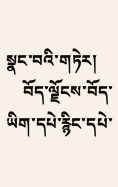སྣང་བའི་གཏེར།
    བོད་ལྗོངས་བོད་ཡིག་དཔེ་རྙིང་དཔེ་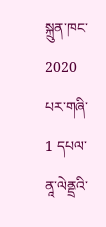སྐྲུན་ཁང་ 2020 པར་གཞི་ 1 དཔལ་ནཱ་ལེནྡྲའི་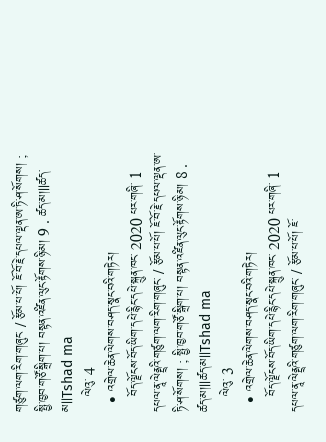གཙུག་ལག་རིག་གཞུང་ / རྩོམ་པ་པོ། ཇོ་བོ་རྗེ་དཔལ་ལྡན་ཨ་ཏི་ཤ་སོགས། ; སྤྱི་ཁྱབ་གཙོ་སྒྲིག་པ། བསྟན་འཛིན་ལུང་རྟོགས་ཉི་མ། 9 . ཚད་མ།||ཚད་མ||Tshad ma
    ལེའུ་ 4
  • འགྲེལ་ཆེན་ལེགས་བཤད་སྣང་བའི་གཏེར།
    བོད་ལྗོངས་བོད་ཡིག་དཔེ་རྙིང་དཔེ་སྐྲུན་ཁང་ 2020 པར་གཞི་ 1 དཔལ་ནཱ་ལེནྡྲའི་གཙུག་ལག་རིག་གཞུང་ / རྩོམ་པ་པོ། ཇོ་བོ་རྗེ་དཔལ་ལྡན་ཨ་ཏི་ཤ་སོགས། ; སྤྱི་ཁྱབ་གཙོ་སྒྲིག་པ། བསྟན་འཛིན་ལུང་རྟོགས་ཉི་མ། 8 . ཚད་མ།||ཚད་མ||Tshad ma
    ལེའུ་ 3
  • འགྲེལ་ཆེན་ལེགས་བཤད་སྣང་བའི་གཏེར།
    བོད་ལྗོངས་བོད་ཡིག་དཔེ་རྙིང་དཔེ་སྐྲུན་ཁང་ 2020 པར་གཞི་ 1 དཔལ་ནཱ་ལེནྡྲའི་གཙུག་ལག་རིག་གཞུང་ / རྩོམ་པ་པོ། ཇོ་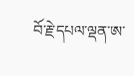བོ་རྗེ་དཔལ་ལྡན་ཨ་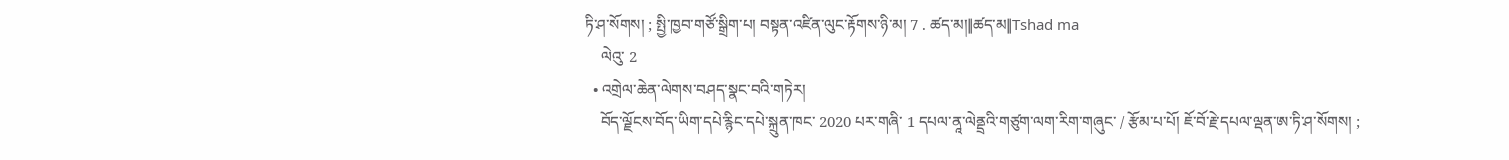ཏི་ཤ་སོགས། ; སྤྱི་ཁྱབ་གཙོ་སྒྲིག་པ། བསྟན་འཛིན་ལུང་རྟོགས་ཉི་མ། 7 . ཚད་མ།||ཚད་མ||Tshad ma
    ལེའུ་ 2
  • འགྲེལ་ཆེན་ལེགས་བཤད་སྣང་བའི་གཏེར།
    བོད་ལྗོངས་བོད་ཡིག་དཔེ་རྙིང་དཔེ་སྐྲུན་ཁང་ 2020 པར་གཞི་ 1 དཔལ་ནཱ་ལེནྡྲའི་གཙུག་ལག་རིག་གཞུང་ / རྩོམ་པ་པོ། ཇོ་བོ་རྗེ་དཔལ་ལྡན་ཨ་ཏི་ཤ་སོགས། ;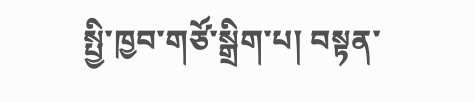སྤྱི་ཁྱབ་གཙོ་སྒྲིག་པ། བསྟན་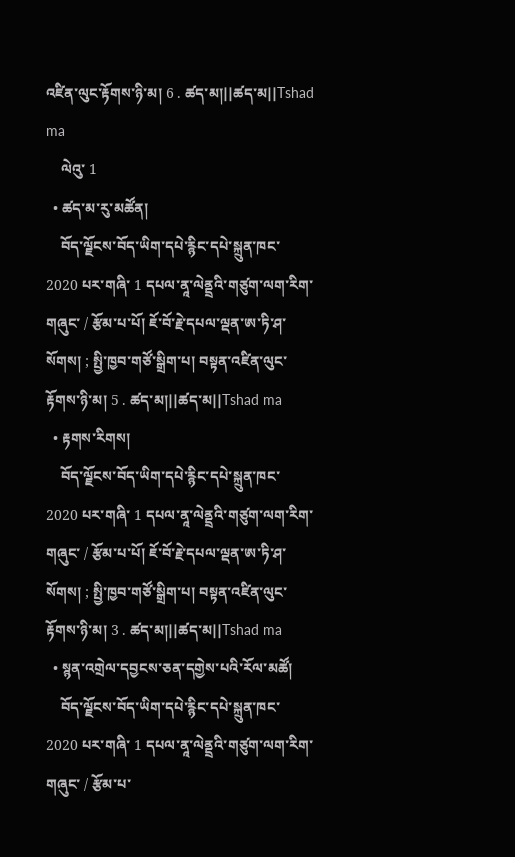འཛིན་ལུང་རྟོགས་ཉི་མ། 6 . ཚད་མ།||ཚད་མ||Tshad ma
    ལེའུ་ 1
  • ཚད་མ་རུ་མཚོན།
    བོད་ལྗོངས་བོད་ཡིག་དཔེ་རྙིང་དཔེ་སྐྲུན་ཁང་ 2020 པར་གཞི་ 1 དཔལ་ནཱ་ལེནྡྲའི་གཙུག་ལག་རིག་གཞུང་ / རྩོམ་པ་པོ། ཇོ་བོ་རྗེ་དཔལ་ལྡན་ཨ་ཏི་ཤ་སོགས། ; སྤྱི་ཁྱབ་གཙོ་སྒྲིག་པ། བསྟན་འཛིན་ལུང་རྟོགས་ཉི་མ། 5 . ཚད་མ།||ཚད་མ||Tshad ma
  • རྟགས་རིགས།
    བོད་ལྗོངས་བོད་ཡིག་དཔེ་རྙིང་དཔེ་སྐྲུན་ཁང་ 2020 པར་གཞི་ 1 དཔལ་ནཱ་ལེནྡྲའི་གཙུག་ལག་རིག་གཞུང་ / རྩོམ་པ་པོ། ཇོ་བོ་རྗེ་དཔལ་ལྡན་ཨ་ཏི་ཤ་སོགས། ; སྤྱི་ཁྱབ་གཙོ་སྒྲིག་པ། བསྟན་འཛིན་ལུང་རྟོགས་ཉི་མ། 3 . ཚད་མ།||ཚད་མ||Tshad ma
  • སྙན་འགྲེལ་དབྱངས་ཅན་དགྱེས་པའི་རོལ་མཚོ།
    བོད་ལྗོངས་བོད་ཡིག་དཔེ་རྙིང་དཔེ་སྐྲུན་ཁང་ 2020 པར་གཞི་ 1 དཔལ་ནཱ་ལེནྡྲའི་གཙུག་ལག་རིག་གཞུང་ / རྩོམ་པ་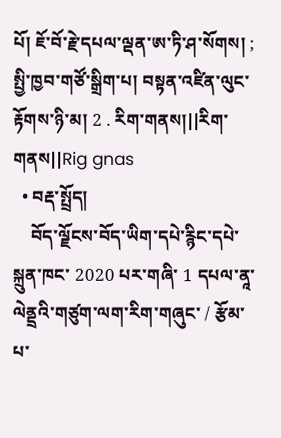པོ། ཇོ་བོ་རྗེ་དཔལ་ལྡན་ཨ་ཏི་ཤ་སོགས། ; སྤྱི་ཁྱབ་གཙོ་སྒྲིག་པ། བསྟན་འཛིན་ལུང་རྟོགས་ཉི་མ། 2 . རིག་གནས།||རིག་གནས||Rig gnas
  • བརྡ་སྤྲོད།
    བོད་ལྗོངས་བོད་ཡིག་དཔེ་རྙིང་དཔེ་སྐྲུན་ཁང་ 2020 པར་གཞི་ 1 དཔལ་ནཱ་ལེནྡྲའི་གཙུག་ལག་རིག་གཞུང་ / རྩོམ་པ་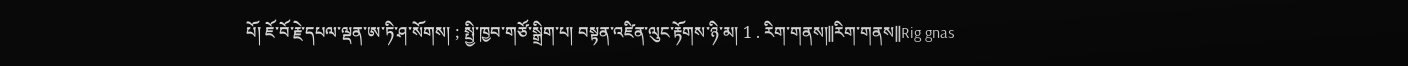པོ། ཇོ་བོ་རྗེ་དཔལ་ལྡན་ཨ་ཏི་ཤ་སོགས། ; སྤྱི་ཁྱབ་གཙོ་སྒྲིག་པ། བསྟན་འཛིན་ལུང་རྟོགས་ཉི་མ། 1 . རིག་གནས།||རིག་གནས||Rig gnas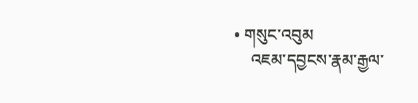• གསུང་འབུམ
    འཇམ་དབྱངས་རྣམ་རྒྱལ་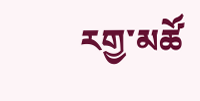རགྱ་མཚོ